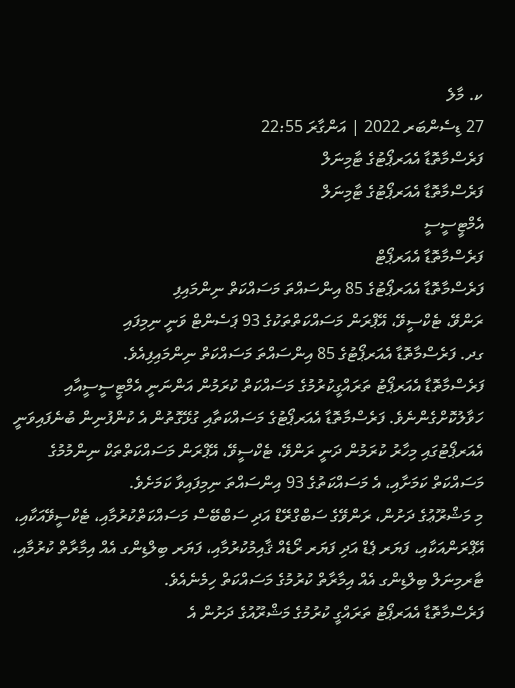ކ. މާލެ
27 ޑިސެންބަރ 2022 | އަންގާރަ 22:55
ފަރެސްމާތޮޑާ އެއަރޕޯޓުގެ ޓާމިނަލް
ފަރެސްމާތޮޑާ އެއަރޕޯޓުގެ ޓާމިނަލް
އެމްޓީސީސީ
ފަރެސްމާތޮޑާ އެއަރޕޯޓް
ފަރެސްމާތޮޑާ އެއަރޕޯޓުގެ 85 އިންސައްތަ މަސައްކަތް ނިންމައިފި
ރަންވޭ، ޓެކްސީވޭ، އޭޕްރަން މަސައްކަތްތަކުގެ 93 ޕަސެންޓް ވަނީ ނިމިފައި
ގދ. ފަރެސްމާތޮޑާ އެއަރޕޯޓުގެ 85 އިންސައްތަ މަސައްކަތް ނިންމައިފިއެވެ.
ފަރެސްމާތޮޑާ އެއަރޕޯޓު ތަރައްގީކުރުމުގެ މަސައްކަތް ކުރަމުން އަންނަނީ އެމްޓީސީސީއާއި ހަވާލުކޮށްގެންނެވެ. ފަރެސްމާތޮޑާ އެއަރޕޯޓުގެ މަސައްކަތާއި ގުޅޭގޮތުން އެ ކުންފުނިން ބުނެފައިވަނީ އެއަރޕޯޓުގައި މިހާރު ކުރަމުން ދަނީ ރަންވޭ، ޓެކްސީވޭ، އޭޕްރަން މަސައްކަތްތަކް ނިންމުމުގެ މަސައްކަތް ކަމަށާއި، އެ މަސައްކަތުގެ 93 އިންސައްތަ ނިމިފައިވާ ކަމަށެވެ.
މި މަޝްރޫޢުގެ ދަށުން، ރަންވޭގެ ސަބްގްރޭޑް އަދި ސަބްބޭސް މަސައްކަތްކުރުމާއި، ޓެކްސީވޭއަކާއި، އޭޕްރަންއަކާއި، ފަޔަރ ޕެޑް އަދި ފަޔަރ ރޯޑެއް ޤާއިމުކުރުމާއި، ފަޔަރ ބިލްޑިންގ އެއް އިމާރާތް ކުރުމާއި، ޓާރމިނަލް ބިލްޑިންގ އެއް އިމާރާތް ކުރުމުގެ މަސައްކަތް ހިމެނެއެވެ.
ފަރެސްމާތޮޑާ އެއަރޕޯޓު ތަރައްގީ ކުރުމުގެ މަޝްރޫއުގެ ދަށުން އެ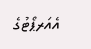އެއަރޕޯޓުގެ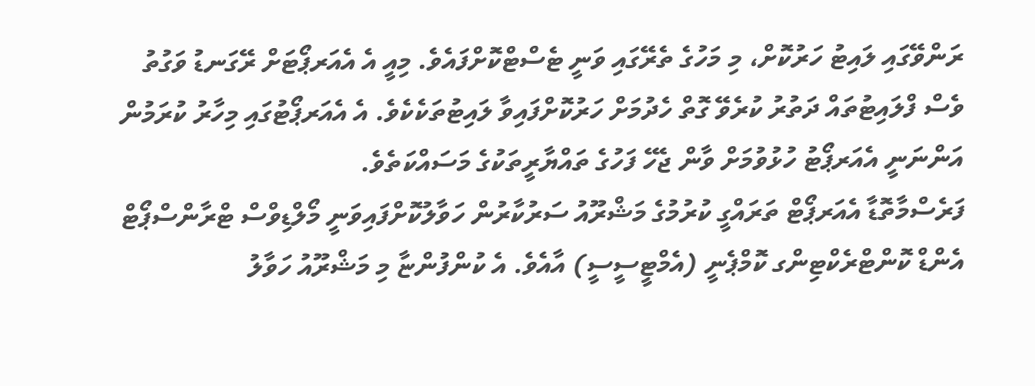ރަންވޭގައި ލައިޓު ހަރުކޮށް، މި މަހުގެ ތެރޭގައި ވަނީ ޓެސްޓްކޮށްފައެވެ. މިއީ އެ އެއަރޕޯޓަށް ރޭގަނޑު ވަގުތު ވެސް ފްލައިޓުތައް ދަތުރު ކުރެވޭ ގޮތް ހެދުމަށް ހަރުކޮށްފައިވާ ލައިޓުތަކެކެވެ. އެ އެއަރޕޯޓުގައި މިހާރު ކުރަމުން އަންނަނީ އެއަރޕޯޓު ހުޅުވުމަށް ވާން ޖެހޭ ފަހުގެ ތައްޔާރީތަކުގެ މަސައްކަތެވެ.
ފަރެސްމާތޮޑާ އެއަރޕޯޓް ތަރައްގީ ކުރުމުގެ މަޝްރޫއު ސަރުކާރުން ހަވާލުކޮށްފައިވަނީ މޯލްޑިވްސް ޓްރާންސްޕޯޓް އެންޑް ކޮންޓްރެކްޓިންގ ކޮމްޕެނީ (އެމްޓީސީސީ) އާއެވެ. އެ ކުންފުންޏާ މި މަޝްރޫއު ހަވާލު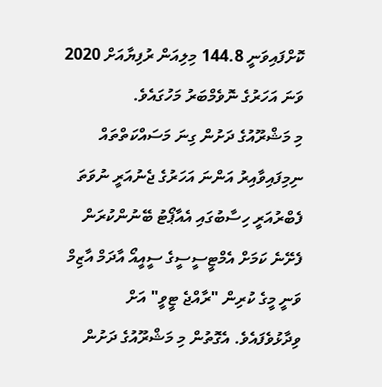ކޮށްފައިވަނީ 144.8 މިލިއަން ރުފިޔާއަށް 2020 ވަނަ އަހަރުގެ ނޮވެމްބަރު މަހުގައެވެ.
މި މަޝްރޫއުގެ ދަށުން ގިނަ މަސައްކަތްތައް ނިމިފައިވާއިރު އަންނަ އަހަރުގެ ޖެނުއަރީ ނުވަތަ ފެބްރުއަރީ ހިސާބުގައި އެއާޕޯޓު ބޭނުންކުރަން ފެށޭނެ ކަމަށް އެމްޓީސީސީގެ ސީއީއޯ އާދަމް އާޒިމް ވަނީ މީގެ ކުރިން "ރާއްޖެ ޓީވީ" އަށް ވިދާޅުވެފައެވެ. އެގޮތުން މި މަޝްރޫއުގެ ދަށުން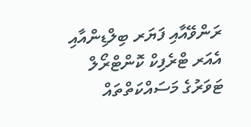ރަންވޭއާއި ފަޔަރ ބިލްޑިންއާއި އެއަރ ޓްރެފިކް ކޮންޓްރޯލް ޓަވަރުގެ މަސައްކަތްތައް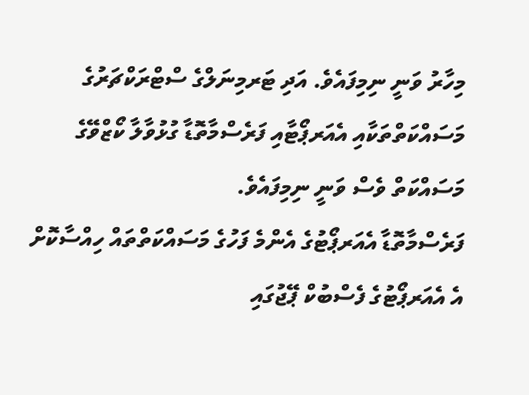މިހާރު ވަނީ ނިމިފައެވެ. އަދި ޓަރމިނަލްގެ ސްޓްރަކްޗަރުގެ މަސައްކަތްތަކާއި އެއަރޕޯޓާއި ފަރެސްމާތޮޑާ ގުޅުވާލާ ކޯޒްވޭގެ މަސައްކަތް ވެސް ވަނީ ނިމިފައެވެ.
ފަރެސްމާތޮޑާ އެއަރޕޯޓުގެ އެންމެ ފަހުގެ މަސައްކަތްތައް ހިއްސާކޮށް އެ އެއަރޕޯޓުގެ ފެސްބުކް ޕޭޖުގައި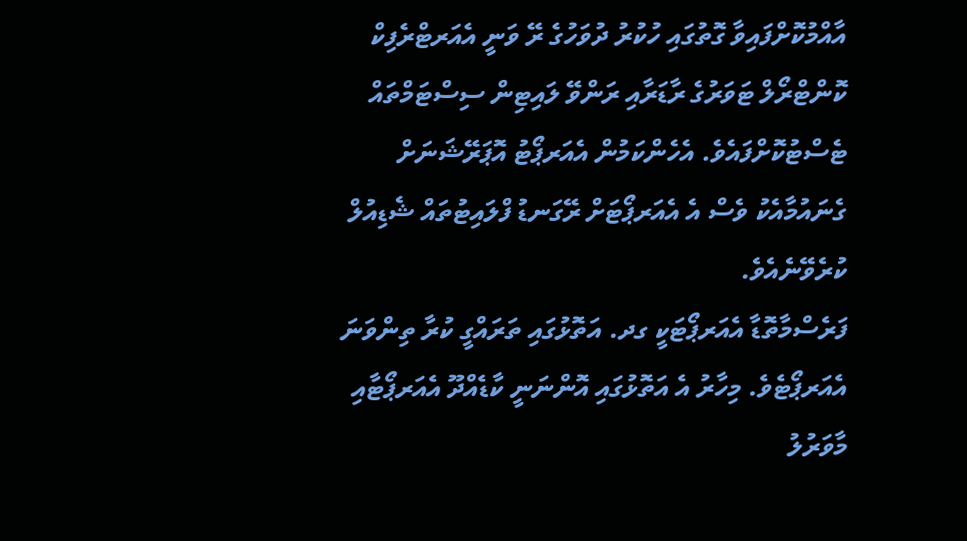އާއްމުކޮށްފައިވާ ގޮތުގައި ހުކުރު ދުވަހުގެ ރޭ ވަނީ އެއަރޓްރެފިކް ކޮންޓްރޯލް ޓަވަރުގެ ރާޑަރާއި ރަންވޭ ލައިޓިން ސިސްޓަމްތައް ޓެސްޓުކޮށްފައެވެ. އެހެންކަމުން އެއަރޕޯޓު އޮޕަރޭޝަނަށް ގެނައުމާއެކު ވެސް އެ އެއަރޕޯޓަށް ރޭގަނޑު ފްލައިޓުތައް ޝެޑިއުލް ކުރެވޭނެއެވެ.
ފަރެސްމާތޮޑާ އެއަރޕޯޓަކީ ގދ. އަތޮޅުގައި ތަރައްގީ ކުރާ ތިންވަނަ އެއަރޕޯޓެވެ. މިހާރު އެ އަތޮޅުގައި އޮންނަނީ ކާޑެއްދޫ އެއަރޕޯޓާއި މާވަރުލު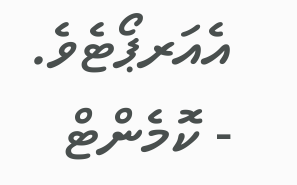އެއަރޕޯޓެވެ.
- ކޮމެންޓް